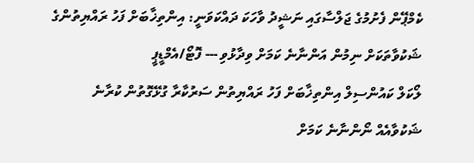ކެމްޕޭން ފެށުމުގެ ޖަލްސާގައި ނަޝީދު ވާހަކަ ދައްކަވަނީ: އިންތިޚާބަށް ފަހު ރައްޔިތުންގެ ޝަކުވާތަކަށް ނިމުން އަންނާނެ ކަމަށް ވިދާޅުވި --- ފޮޓޯ/އެމްޑީޕީ
ލޯކަލް ކައުންސިލް އިންތިޚާބަށް ފަހު ރައްޔިތުން ސަރުކާރާ ގުޅޭގޮތުން ކުރާނެ ޝަކުވާއެއް ނޯންނާނެ ކަމަށް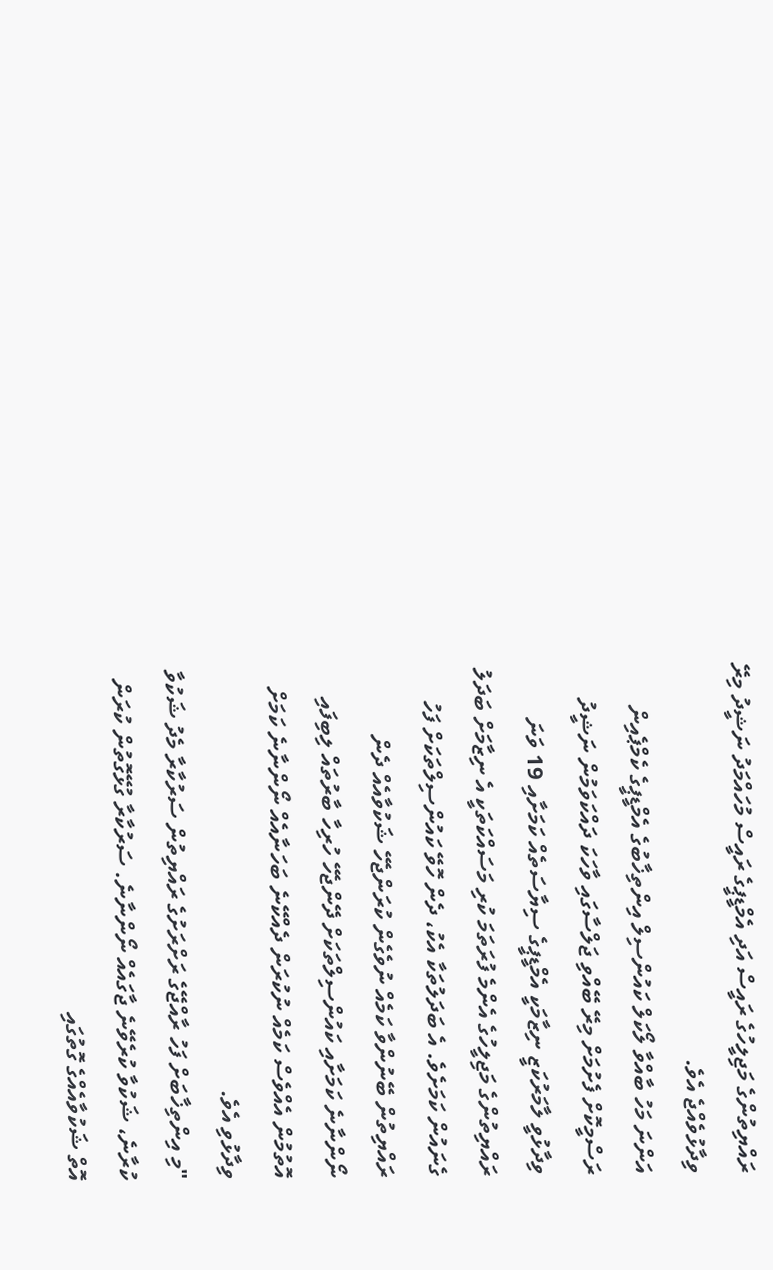ރައްޔިތުންގެ މަޖިލީހުގެ ރައީސް އަދި އެމްޑީޕީގެ ރައީސް މުހައްމަދު ނަޝީދު މިރޭ ވިދާޅުވެއްޖެ އެވެ.
އަންނަ މަހު ބާއްވާ ލޯކަލް ކައުންސިލް އިންތިޚާބުގެ އެމްޑީޕީގެ ކެމްޕެއިން ރަސްމީކޮށް ފެށުމަށް މިރޭ ބޭއްވި ޖަލްސާގައި ވާހަކަ ދައްކަވަމުން ނަޝީދު ވިދާޅުވީ ލާމަރުކަޒީ ނިޒާމަކީ އެމްޑީޕީގެ ސިޔާސަތެއް ކަމަށާއި 19 ވަނަ ރައްޔިތުންގެ މަޖިލީހުގެ އެންމެ ފުރަތަމަ ކުރި މަސައްކަތަކީ އެ ނިޒާމަށް ބަދަލު ގެނައުން ކަމަށެވެ. އެ ބަދަލުތަކާ އެކު، ދެން ހޮވޭ ކައުންސިލްތަކަށް ފަހު ރައްޔިތުން ބޭނުންވާ ކަމެއް ނުވެގެން ކުރަންޖެހޭ ޝަކުވާއެއް ދެން ނޯންނާނެ ކަމަށާއި ކައުންސިލްތަކަށް ދޭންޖެހޭ ހުރިހާ ބާރުތައް ލިބިފައި އޮތުމުން އެއްވެސް ކަމެއް ނުކުރަން ދެއްކޭނެ ބަހަނާއެއް ނޯންނާނެ ކަމަށް ވިދާޅުވި އެވެ.
"މި އިންތިޚާބަށް ފަހު ރާއްޖޭގެ ރަށްރަށުގެ ރައްޔިތުން ސަރުކާރާ މެދު ޝަކުވާ ކުރާނެ، ޝަކުވާ ކުރެވޭނެ ޖާގައެއް ނޯންނާނެ. ސަރުކާރާ ގުޅޭގޮތުން ކުރަން އޮތް ޝަކުވާއެއްގެ ގޮތުގައި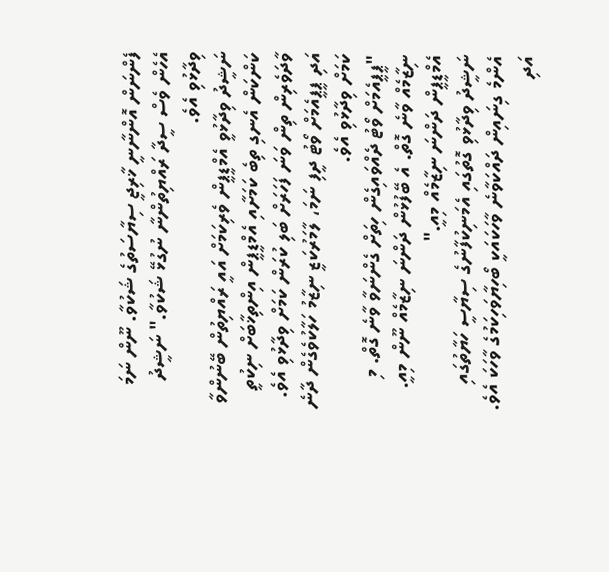ފެންނަން އޮންނާނީ ޚާރިޖީ ސިޔާސަތުގެ ޝަކުވާ. ނޫން ނަމަ އެހެން ވެސް ސީދާ ރައްޔިތުންނާ ނުގުޅޭ ޝަކުވާ." ނަޝީދު ވިދާޅުވި އެވެ.
ނަޝީދު ވިދާޅުވީ އެމްޑީޕީން ވެރިކަމަށް އައީ ރައްޔިތުން ބޭނުންވާ ކަންކަން އެނގި ތިބެ ކަމަށާއި އެމްޑީޕީން އިންތިޚާބަށް ނިކުތީ ވާދަވެރިން ތިން ވަނަ ފަހަރަށް ބަލި ކުރަން ކަމަށް ވިދާޅުވި އެވެ. އަދި ޕީޕީއެމަށް ވޯޓު ދީފި ނަމަ، ލާމަރުކަޒީ ނިޒާމު ހަލާކުވެގެން ދާނެ ކަމަށް ވިދާޅުވި އެވެ.
"ޕީޕީއެމަށް ވޯޓު ދެއްވައިގެން ހިތަށް ގެންނަވާ ވާނެ ގޮތް. މި ނިޒާމެއް ވާނެ ގޮތް. އެ ބޭފުޅުން ދަންނަ ނިޒާމެއް ނޫން މިއީ. އެމްޑީޕީން ދަންނަ ނިޒާމެއް މިއީ."
ނަޝީދު ވިދާޅުވި ގޮތުގައި އެމަނިކުފާނުގެ ސިޔާސީ ހަޔާތުގައި އެންމެ ގިނައިން ދައްކަވާނެ ވާހަކައަކީ ބޯހިޔާވަހިކަމުގެ ވާހަކަ އެވެ. އަދި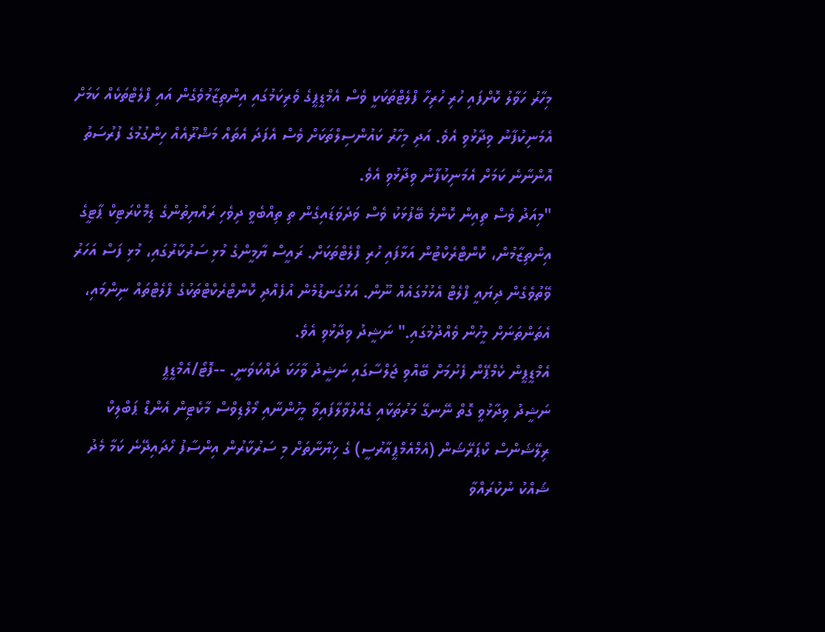މިހާރު ހަވާލު ކޮށްފައި ހުރި ހުރިހާ ފްލެޓްތަކަކީ ވެސް އެމްޑީޕީގެ ވެރިކަމުގައި އިންތިޒާމުވެގެން އައި ފްލެޓްތަކެއް ކަމަށް އެމަނިކުފާނު ވިދާޅުވި އެވެ. އަދި މިހާރު ކައުންސިލްތަކަށް ވެސް އެފަދަ އެތައް މަޝްރޫއެއް ހިންގުމުގެ ފުރުސަތު އޮންނާނެ ކަމަށް އެމަނިކުފާނު ވިދާޅުވި އެވެ.
"މިއަދު ވެސް ތިއިން ކޮންމެ ބޭފުޅަކު ވެސް ވަދެވަޑައިގެން ތި ތިއްބެވީ ދިވެހި ރައްޔިތުންގެ ޑިމޮކްރަޓިކް ޕާޓީގެ އިންތިޒާމުން، ކޮންޓްރެކްޓުން އަޅާފައި ހުރި ފްލެޓްތަކަށް. ރައީސް ޔާމީންގެ މުޅި ސަރުކާރުގައި، މުޅި ފަސް އަހަރު ވޭތުވެގެން ދިޔައީ ފްލެޓް އެޅުމުގައެއް ނޫން. އަޅުގަނޑުމެން އުފެއްދި ކޮންޓްރެކްޓްތަކުގެ ފްލެޓްތައް ނިންމައި، އެތަންތަނަށް މީހުން ވެއްދުމުގައި." ނަޝީދު ވިދާޅުވި އެވެ.
އެމްޑީޕީން ކެމްޕޭން ފެށުމަށް ބޭއްވި ޖަލްސާގައި ނަޝީދު ވާހަކަ ދައްކަވަނީ. --ފޮޓޯ/އެމްޑީޕީ
ނަޝީދު ވިދާޅުވީ ގޮތް ނޭނގޭ މަރުތަކާއި ގެއްލުވާލާފައިވާ މީހުންނާއި މޯލްޑިވްސް މާކެޓިން އެންޑް ޕަބްލިކް ރިލޭޝަންސް ކޯޕަރޭޝަން (އެމްއެމްޕީއާރުސީ) ގެ ޚިޔާނާތަށް މި ސަރުކާރުން އިންސާފު ހޯދައިދޭނެ ކަމާ މެދު ޝައްކު ނުކުރައްވާ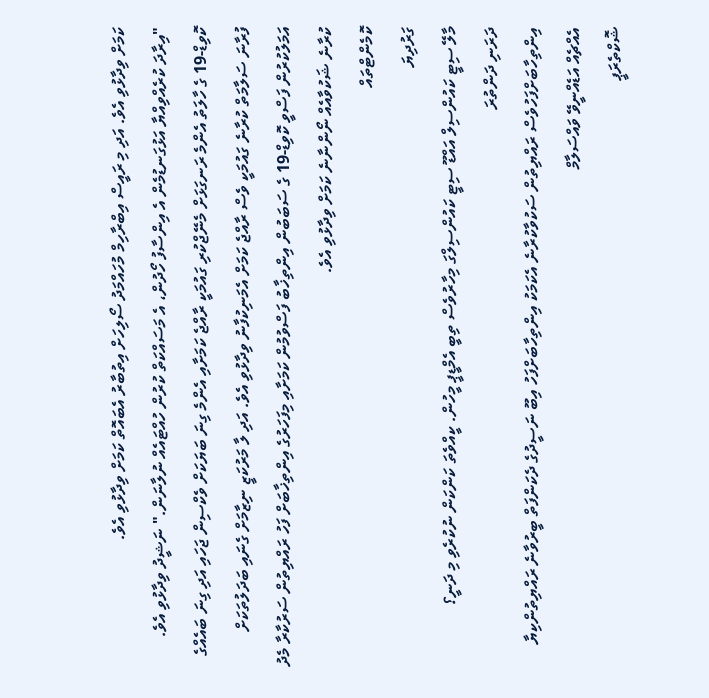ކަމަށް ވިދާޅުވި އެވެ. އަދި މި ރައީސް އިބްރާހިމް މުހައްމަދު ސޯލިހަށް އިތުބާރު އެބައޮތް ކަމަށް ވިދާޅުވި އެވެ.
"އިރާދަ ކުރެއްވިއްޔާ އަޅުގަނޑުމެން އެ އިންސާފު ހޯދުން، އެ މަސައްކަތް ކުރުން ހުއްޓައެއް ނުލާނަން." ނަޝީދު ވިދާޅުވި އެވެ.
ކޮވިޑް-19 ގެ ހާލަތު އެންމެ ރަނގަޅަށް މެނޭޖްކުރި ގައުމަކީ ރާއްޖެ ކަމަށާއި އެންމެ ގިނަ ބަޔަކަށް ވެކްސިން ޖަހައި އަދި ގިނަ ބައެއްގެ ފުރާނަ ސަލާމަތް ކުރާނެ ގައުމަކީ ވެސް ރާއްޖެ ކަމަށް އެމަނިކުފާނު ވިދާޅުވި އެވެ. އަދި ލާ މަރުކަޒީ ނިޒާމަށް ގެނައި ބަދަލުތަކަށް އަމަލުކުރުން ފަސްވީ ކޮވިޑް-19 ގެ ސަބަބުން އިންތިޚާބު ފަސްވުމުން ކަމަށާއި މިފަހަރުގެ އިންތިޚާބަށް ފަހު ރައްޔިތުން ސަރުކާރާ މެދު ކުރާނެ ޝަކުވާއެއް ނޯންނާނެ ކަމަށް ވިދާޅުވި އެވެ.
ކޮމެންޓްތައް
ގަރުދިޔަ
މާލޭ ސިޓީ ކައުންސިލް އައްޑޫ ސިޓީ ކައުންސިލްގަ މިހާރުވެސް ތިބީ އެމްޑީޕީ މީހުން. ކީއްވެތަ ކަންކަން ނުކުރެވި މި ދަނީ؟
ދަރަނި ދަންތުރަ
އިންތިހާބަށްފަހުވެސް ރައްޔިތުން ސަކުވާކުރާނެ އެކަމަކު އިންތިހާބަށްފަހު އިބޫ ނަސީދުގެ ދެކަންފަތް ބީރުވާނެ ރައްޔިތުންކިޔާ އެއްޗެއް އަޑެއްނީވޭ ވައްސަލާމް
ޝޮކްތެރަޕީ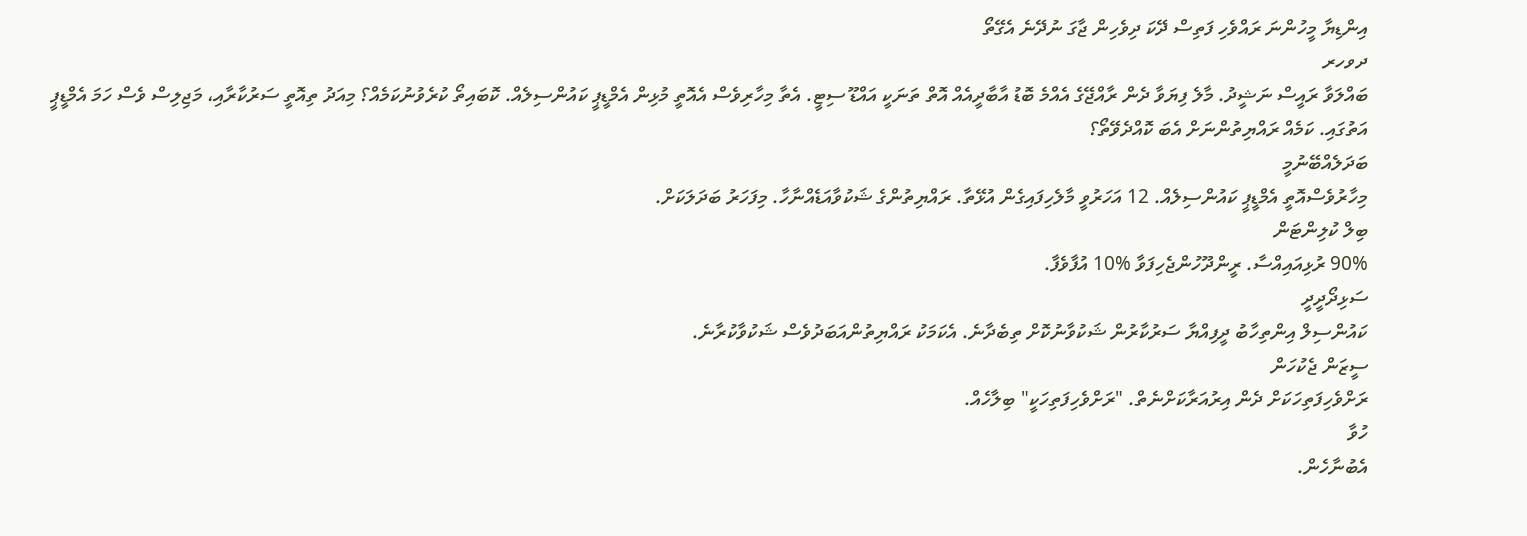އިންޑިޔާ މީހުންނަ ރައްވެހި ފަތިސް ދޭކަ ދިވެހިން ޖާގަ ނުދޭނެ އެގޭތޯ
ދވހރ
ބައްލަވާ ރައީސް ނަޝީދު. މާލެ ފިޔަވާ ދެން ރާއްޖޭގެ އެއްމެ ބޮޑު އާބާދީއެއް އޮތް ތަނަކީ އައްޑޫ ސިޓީ. އެތާ މިހާރިވެސް އެއޮތީ މުޅިން އެމްޑީޕީ ކައުންސިލެއް. ކޮބައިތޯ ކުރެވުނުކަމެއް؟ މިއަދު ތިއޮތީ ސަރުކާރާއި، މަޖިލިސް ވެސް ހަމަ އެމްޑީޕީ އަތުގައި. ކަމެއް ރައްޔިތުންނަށް އެބަ ކޮއްދެވޭތޯ؟
ބަދަލެއްބޭނުމީ
މިހާރުވެސްއޮތީ އެމްޑީޕީ ކައުންސިލެއް. 12 އަހަރުވީ މާލެހިފައިގެން އުޅޭތާ. ރައްޔިތުންގެ ޝަކުވާއަޑެއްނާހާ. މިފަހަރު ބަދަލަކަށް.
ބިލް ކުލިންޓަން
90% ރުޅިއައިއްސާ. ރީންދޫހުންޖެހިފަވާ %10 އުފާވެފާ.
ސަޅިދޯދީދީ
ކައުންސިލް އިންތިހާބު ދީފިއްޔާ ސަރުކާރުން ޝަކުވާނުކޮށް ތިބެދާނެ. އެކަމަކު ރައްޔިތުންއަބަދުވެސް ޝަކުވާކުރާނެ.
ސީޒަން ޖެކުހަން
ރަށްވެހިފަތިހަކަށް ދެން އިރުއަރާކަށްނެތް. "ރަށްވެހިފަތިހަކީ" ބިލާހެއް.
ހުވާ
އެބުނާހެން.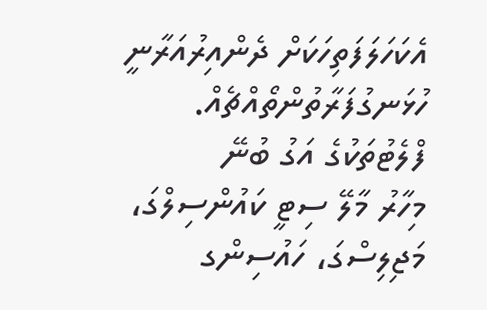އެކަހަލަފަތިހަކަށް ދެންއިރުއަރާނީ ހުޅަނގުފަރާތުންތޯއްޗެއް.
ފްލެޓުތަކުގެ އަގު ބުނޭ
މިހާރު މާލޭ ސިޓީ ކައުންސިލްގަ، މަޖިލިސްގަ، ހައުސިންގ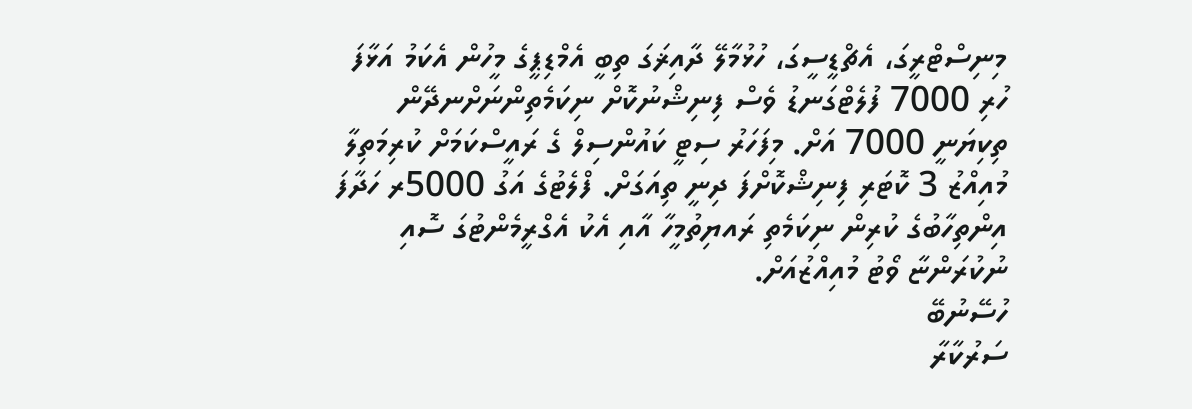މިނިސްޓްރީގަ، އެޗްޑީސީގަ، ހުޅުމާލޭ ދާއިޜަގަ ތިބީ އެމްޑިޕީގެ މީހުން އެކަމު އަޅާފަ ހުރި 7000 ފުލެޓްގަނޑު ވެސް ފިނިޝްނުކޮށް ނިކަމެތިންނަށްނދޭން ތިކިޔަނީ 7000 އަށް. މިފަހަރު ސިޓީ ކައުންސިލް ގެ ރައީސްކަމަށް ކުރިމަތިލާ މުއިއްޒު 3 ކޮޓަރި ފިނިޝްކޮށްފަ ދިނީ ތިއަގަށް. ފްލެޓުގެ އަގު 5000ރ ހަދާފަ އިންތިހާބުގެ ކުރިން ނިކަމެތި ރައޔިތުމީހާ އާއި އެކު އެގްރީމެންޓުގަ ސޮއި ނުކުރަންޏާ ވޯޓު މުއިއްޒުއަށް.
ހުސޭނުބޭ
ސަރުކާރާ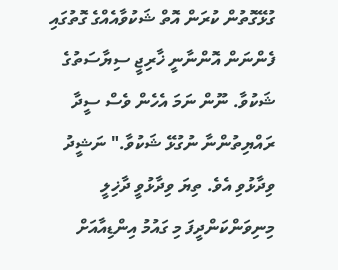ގުޅޭގޮތުން ކުރަން އޮތް ޝަކުވާއެއްގެ ގޮތުގައި ފެންނަން އޮންނާނީ ޚާރިޖީ ސިޔާސަތުގެ ޝަކުވާ. ނޫން ނަމަ އެހެން ވެސް ސީދާ ރައްޔިތުންނާ ނުގުޅޭ ޝަކުވާ." ނަޝީދު ވިދާޅުވި އެވެ. ތިޔަ ވިދާޅުވީ ދާޚިލީ މިނިވަންކަންދީފަ މި ގައުމު އިންޑިއާއަށް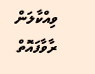ވިއްކާލަން ރާވާފައޮތް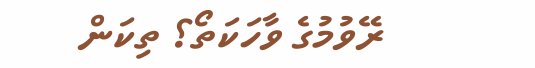ރޭވުމުގެ ވާހަކަތޯ؟ ތިކަން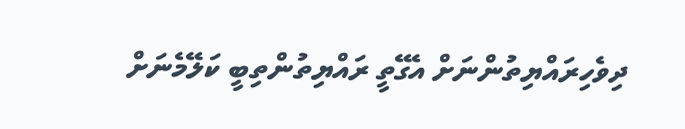ދިވެހިރައްޔިތުންނަށް އެގޭތީ ރައްޔިތުންތިބީ ކަލޭމެނަށް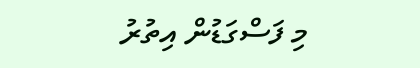މި ފަސްގަޑުން އިތުރު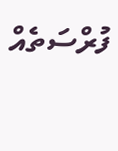ފުރްސަތެއް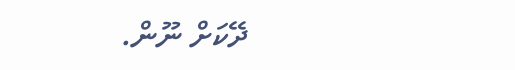ދޭކަށް ނޫން.